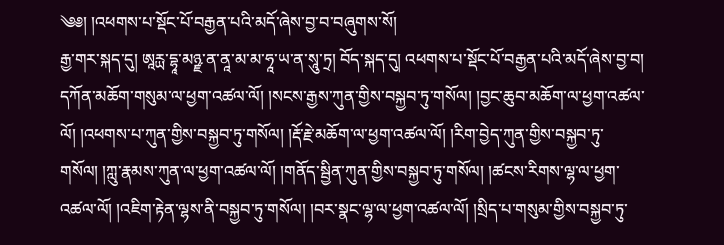༄༅། །འཕགས་པ་སྡོང་པོ་བརྒྱན་པའི་མདོ་ཞེས་བྱ་བ་བཞུགས་སོ།
རྒྱ་གར་སྐད་དུ། ཨཱརྻ་དྷཱ་མཉྫ་ན་ནཱ་མ་མ་ཧཱ་ཡ་ན་སཱུ་ཏྲ། བོད་སྐད་དུ། འཕགས་པ་སྡོང་པོ་བརྒྱན་པའི་མདོ་ཞེས་བྱ་བ།
དཀོན་མཆོག་གསུམ་ལ་ཕྱག་འཚལ་ལོ། །སངས་རྒྱས་ཀུན་གྱིས་བསྐྱབ་ཏུ་གསོལ། །བྱང་ཆུབ་མཆོག་ལ་ཕྱག་འཚལ་ལོ། །འཕགས་པ་ཀུན་གྱིས་བསྐྱབ་ཏུ་གསོལ། །རྡོ་རྗེ་མཆོག་ལ་ཕྱག་འཚལ་ལོ། །རིག་བྱེད་ཀུན་གྱིས་བསྐྱབ་ཏུ་གསོལ། །ཀླུ་རྣམས་ཀུན་ལ་ཕྱག་འཚལ་ལོ། །གནོད་སྦྱིན་ཀུན་གྱིས་བསྐྱབ་ཏུ་གསོལ། །ཚངས་རིགས་ལྷ་ལ་ཕྱག་འཚལ་ལོ། །འཇིག་རྟེན་ལྷས་ནི་བསྐྱབ་ཏུ་གསོལ། །བར་སྣང་ལྷ་ལ་ཕྱག་འཚལ་ལོ། །སྲིད་པ་གསུམ་གྱིས་བསྐྱབ་ཏུ་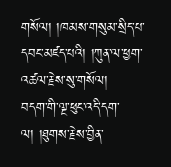གསོལ། །ཁམས་གསུམ་སྲིད་པ་དབང་མཛད་པའི། །ཀུན་ལ་ཕྱག་འཚལ་རྗེས་སུ་གསོལ།
བདག་གི་ལྔ་ཕུང་འདི་དག་ལ། །ཐུགས་རྗེས་བྱིན་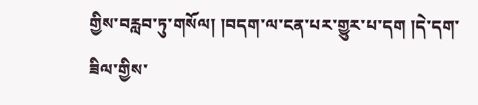གྱིས་བརླབ་ཏུ་གསོལ། །བདག་ལ་ངན་པར་གྱུར་པ་དག །དེ་དག་ཟིལ་གྱིས་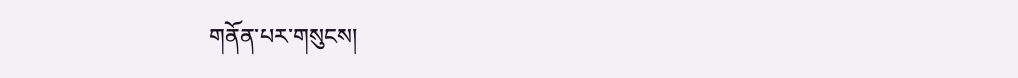གནོན་པར་གསུངས།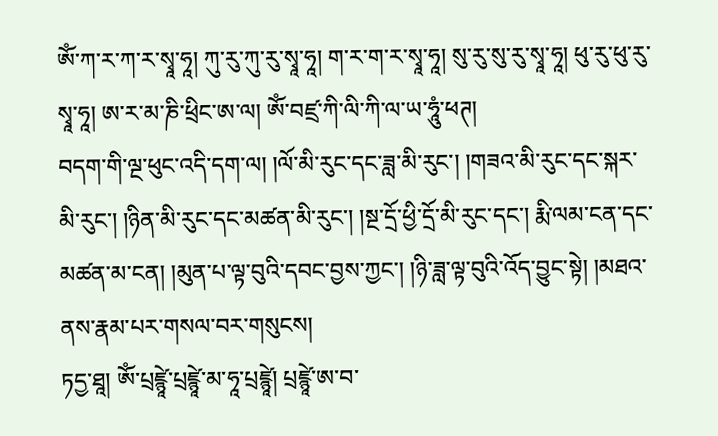ཨོཾ་ཀ་ར་ཀ་ར་སྭཱ་ཧཱ། ཀུ་རུ་ཀུ་རུ་སྭཱ་ཧཱ། ག་ར་ག་ར་སྭཱ་ཧཱ། སུ་རུ་སུ་རུ་སྭཱ་ཧཱ། ཕུ་རུ་ཕུ་རུ་སྭཱ་ཧཱ། ཨ་ར་མ་ཎི་ཕྲིང་ཨ་ལ། ཨོཾ་བཛྲ་ཀི་ལི་ཀི་ལ་ཡ་ཧཱུཾ་ཕཊ།
བདག་གི་ལྔ་ཕུང་འདི་དག་ལ། །ལོ་མི་རུང་དང་ཟླ་མི་རུང་། །གཟའ་མི་རུང་དང་སྐར་མི་རུང་། །ཉིན་མི་རུང་དང་མཚན་མི་རུང་། །སྔ་དྲོ་ཕྱི་དྲོ་མི་རུང་དང་། རྨི་ལམ་ངན་དང་མཚན་མ་ངན། །མུན་པ་ལྟ་བུའི་དབང་བྱས་ཀྱང་། །ཉི་ཟླ་ལྟ་བུའི་འོད་བྱུང་སྟེ། །མཐའ་ནས་རྣམ་པར་གསལ་བར་གསུངས།
ཏདྱ་ཐཱ། ཨོཾ་པྲཛྙཱེ་པྲཛྙཱེ་མ་ཧཱ་པྲཛྙཱེ། པྲཛྙཱེ་ཨ་བ་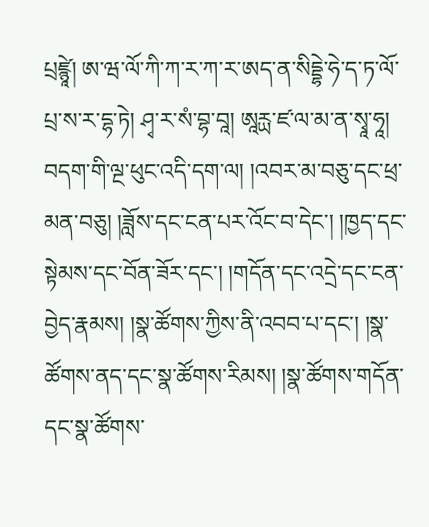པྲཛྙཱེ། ཨ་ཝ་ལོ་ཀི་ཀ་ར་ཀ་ར་ཨད་ན་སིདྡྷེ་ཧེ་ད་ཏ་ལོ་པྲ་ས་ར་དྷ་ཏེ། ཤྭ་ར་སཾ་བྷ་བཱ། ཨཱརྻ་ཛ་ལ་མ་ན་སྭཱ་ཧཱ།
བདག་གི་ལྔ་ཕུང་འདི་དག་ལ། །འབར་མ་བཅུ་དང་ཕྲ་མན་བཅུ། །ཟློས་དང་ངན་པར་འོང་བ་དེང་། །ཁྱད་དང་སྟེམས་དང་བོན་ཟོར་དང་། །གདོན་དང་འདྲེ་དང་ངན་བྱེད་རྣམས། །སྣ་ཚོགས་ཀྱིས་ནི་འབབ་པ་དང་། །སྣ་ཚོགས་ནད་དང་སྣ་ཚོགས་རིམས། །སྣ་ཚོགས་གདོན་དང་སྣ་ཚོགས་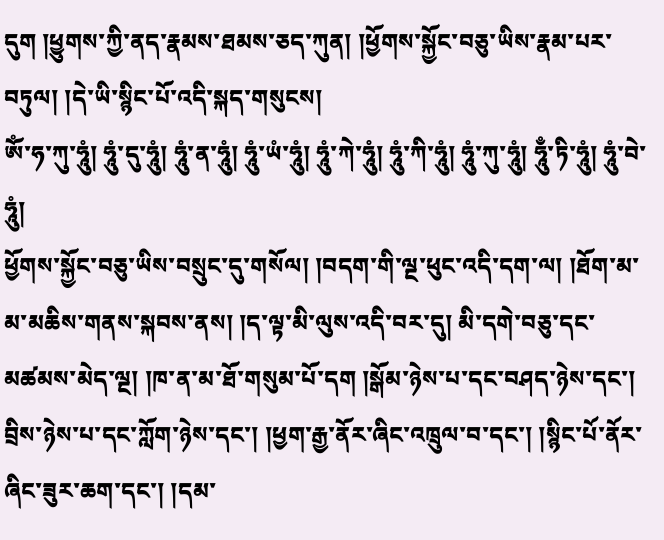དུག །ཕྱུགས་ཀྱི་ནད་རྣམས་ཐམས་ཅད་ཀུན། །ཕྱོགས་སྐྱོང་བཅུ་ཡིས་རྣམ་པར་བཏུལ། །དེ་ཡི་སྙིང་པོ་འདི་སྐད་གསུངས།
ཨོཾ་ཧ་ཀུ་ཧཱུཾ། ཧཱུཾ་དུ་ཧཱུཾ། ཧཱུཾ་ན་ཧཱུཾ། ཧཱུཾ་ཡཾ་ཧཱུཾ། ཧཱུཾ་ཀེ་ཧཱུཾ། ཧཱུཾ་ཀི་ཧཱུཾ། ཧཱུཾ་ཀུ་ཧཱུཾ། ཧཱུྃ་ཏི་ཧཱུཾ། ཧཱུཾ་བེ་ཧཱུཾ།
ཕྱོགས་སྐྱོང་བཅུ་ཡིས་བསྲུང་དུ་གསོལ། །བདག་གི་ལྔ་ཕུང་འདི་དག་ལ། །ཐོག་མ་མ་མཆིས་གནས་སྐབས་ནས། །ད་ལྟ་མི་ལུས་འདི་བར་དུ། མི་དགེ་བཅུ་དང་མཚམས་མེད་ལྔ། །ཁ་ན་མ་ཐོ་གསུམ་པོ་དག །སྒོམ་ཉེས་པ་དང་བཤད་ཉེས་དང་། བྲིས་ཉེས་པ་དང་ཀློག་ཉེས་དང་། །ཕྱག་རྒྱ་ནོར་ཞིང་འཁྲུལ་བ་དང་། །སྙིང་པོ་ནོར་ཞིང་ཟུར་ཆག་དང་། །དམ་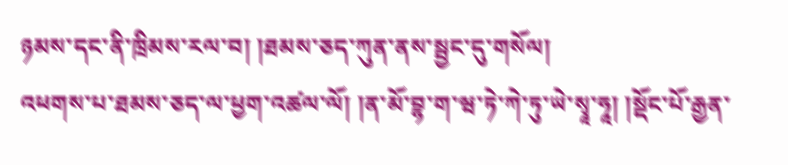ཉམས་དང་ནི་ཁྲིམས་རལ་བ། །ཐམས་ཅད་ཀུན་ནས་སྦྱང་དུ་གསོལ།
འཕགས་པ་ཐམས་ཅད་ལ་ཕྱག་འཚལ་ལོ། །ན་མོ་བྷ་ག་ཝ་ཏེ་ཀེ་ཏུ་ཡེ་སྭཱ་ཧཱ། །སྡོང་པོ་རྒྱན་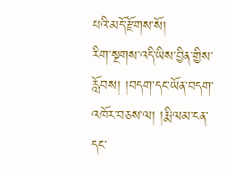པའི་མདོ་རྫོགས་སོ།
རིག་སྔགས་འདི་ཡིས་བྱིན་གྱིས་རློབས། །བདག་དང་ཡོན་བདག་འཁོར་བཅས་ལ། །རྨི་ལམ་ངན་དང་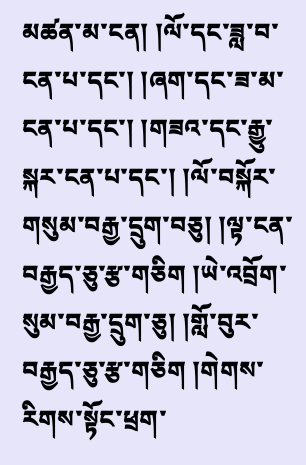མཚན་མ་ངན། །ལོ་དང་ཟླ་བ་ངན་པ་དང་། །ཞག་དང་ཟ་མ་ངན་པ་དང་། །གཟའ་དང་རྒྱུ་སྐར་ངན་པ་དང་། །ལོ་བསྐོར་གསུམ་བརྒྱ་དྲུག་བཅུ། །ལྟ་ངན་བརྒྱད་ཅུ་རྩ་གཅིག །ཡེ་འབྲོག་སུམ་བརྒྱ་དྲུག་ཅུ། །གློ་བུར་བརྒྱད་ཅུ་རྩ་གཅིག །གེགས་རིགས་སྟོང་ཕྲག་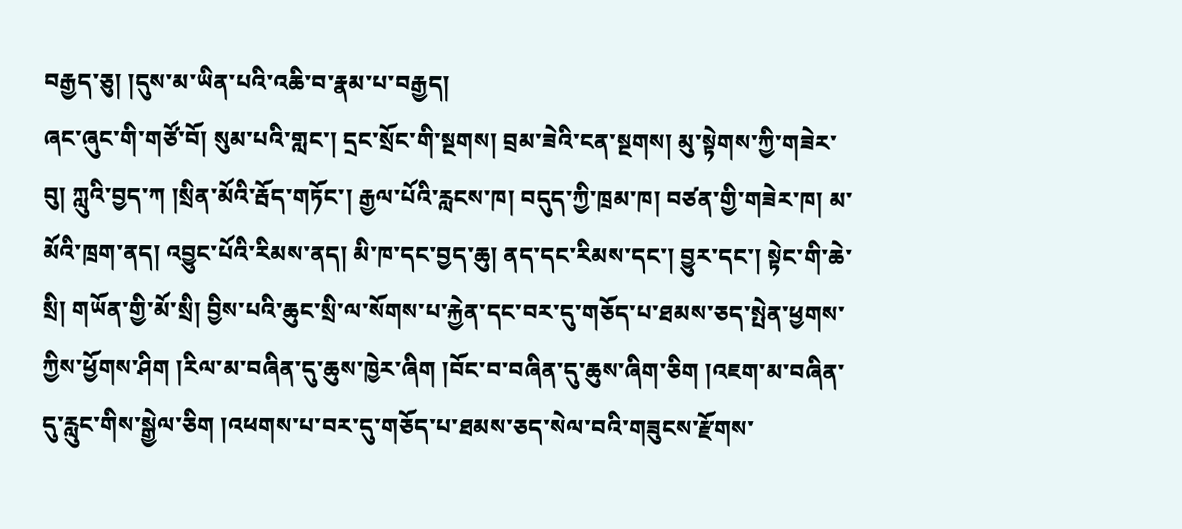བརྒྱད་ཅུ། །དུས་མ་ཡིན་པའི་འཆི་བ་རྣམ་པ་བརྒྱད།
ཞང་ཞུང་གི་གཙོ་བོ། སུམ་པའི་གླང་། དྲང་སྲོང་གི་སྔགས། བྲམ་ཟེའི་ངན་སྔགས། མུ་སྟེགས་ཀྱི་གཟེར་བུ། ཀླུའི་བྱད་ཀ །སྲིན་མོའི་རྦོད་གཏོང་། རྒྱལ་པོའི་རླངས་ཁ། བདུད་ཀྱི་ཁྲམ་ཁ། བཙན་གྱི་གཟེར་ཁ། མ་མོའི་ཁྲག་ནད། འབྱུང་པོའི་རིམས་ནད། མི་ཁ་དང་བྱད་ཆུ། ནད་དང་རིམས་དང་། བྱུར་དང་། སྟེང་གི་ཆེ་སྲི། གཡོན་གྱི་མོ་སྲི། བྱིས་པའི་ཆུང་སྲི་ལ་སོགས་པ་རྐྱེན་དང་བར་དུ་གཅོད་པ་ཐམས་ཅད་སྤེན་ཕྱགས་ཀྱིས་ཕྱོགས་ཤིག །རིལ་མ་བཞིན་དུ་ཆུས་ཁྱེར་ཞིག །བོང་བ་བཞིན་དུ་ཆུས་ཞིག་ཅིག །འཇག་མ་བཞིན་དུ་རླུང་གིས་སྒྱེལ་ཅིག །འཕགས་པ་བར་དུ་གཅོད་པ་ཐམས་ཅད་སེལ་བའི་གཟུངས་རྫོགས་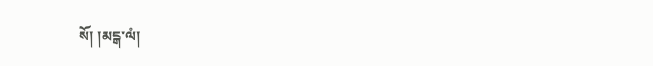སོ། །མངྒ་ལཾ།